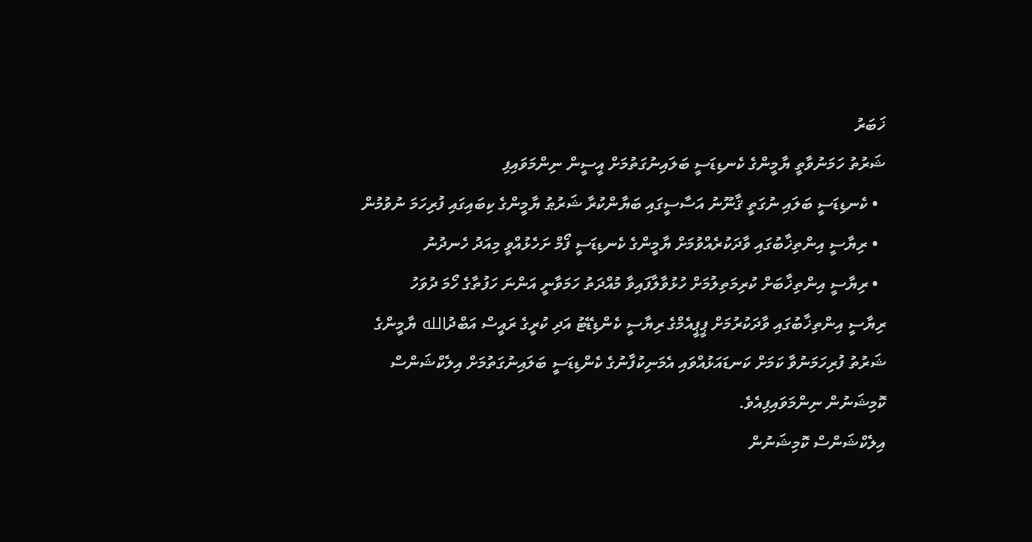ޚަބަރު
ޝަރުތު ހަމަނުވާތީ ޔާމީންގެ ކެނޑިޑަސީ ބަލައިނުގަތުމަށް އީސީން ނިންމަވައިފި
  • ކެނޑިޑަސީ ބަލައި ނުގަތީ ޤާނޫނު އަސާސީގައި ބަޔާންކުރާ ޝަރުޠު ޔާމީންގެ ކިބައިގައި ފުރިހަމަ ނުވުމުން
  • ރިޔާސީ އިންތިޚާބުގައި ވާދަކުރެއްވުމަށް ޔާމީންގެ ކެނޑިޑަސީ ފޯމް ށަހެޅުއްވީ މިއަދު ހެނދުނު
  • ރިޔާސީ އިންތިޚާބަށް ކުރިމަތިލުމަށް ހުޅުވާލާފައިވާ މުއްދަތު ހަމަވާނީ އަންނަ ހަފުތާގެ ހޯމަ ދުވަހު
ރިޔާސީ އިންތިޚާބުގައި ވާދަކުރުމަށް ޕީޕީއެމްގެ ރިޔާސީ ކެންޑިޑޭޓު އަދި ކުރީގެ ރައީސް އަބްދުالله ޔާމީންގެ ޝަރުތު ފުރިހަމަނުވާ ކަމަށް ކަނޑައަޅުއްވައި އެމަނިކުފާނުގެ ކެންޑިޑަސީ ބަލައިނުގަތުމަށް އިލެކްޝަންސް ކޮމިޝަނުން ނިންމަވައިފިއެވެ.
އިލެކްޝަންސް ކޮމިޝަނުން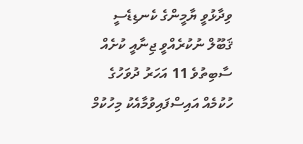ވިދާޅުވީ ޔާމީންގެ ކެނޑިޑެސީ ޤަބޫލް ނުކުރެއްވީ ޖިނާއީ ކުށެއް ސާބިތުވެ 11 އަހަރު ދުވަހުގެ ހުކުމެއް އައިސްފައިވުމާއެކު މިހުކުމް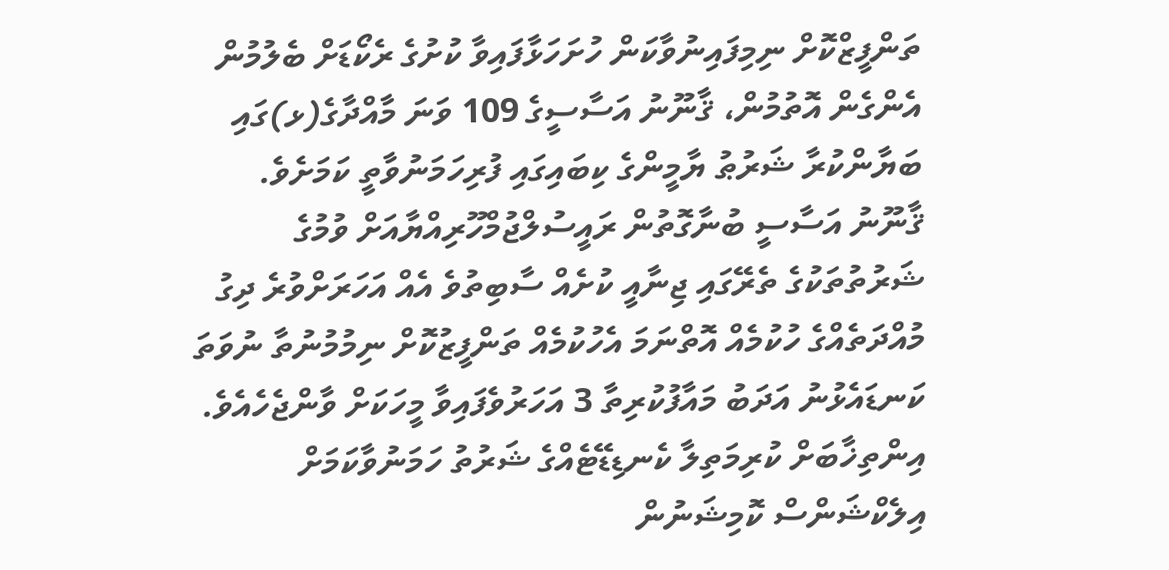ތަންފީޒްކޮށް ނިމިފައިނުވާކަން ހުށަހަޅާފައިވާ ކުށުގެ ރެކޯޑަށް ބެލުމުން އެންގެން އޮތުމުން، ޤާނޫނު އަސާސީގެ 109 ވަނަ މާއްދާގެ(ޅ)ގައި ބަޔާންކުރާ ޝަރުޠު ޔާމީންގެ ކިބައިގައި ފުރިހަމަނުވާތީ ކަމަށެވެ.
ޤާނޫނު އަސާސީ ބުނާގޮތުން ރައީސުލްޖުމްހޫރިއްޔާއަށް ވުމުގެ ޝަރުތުތަކުގެ ތެރޭގައި ޖިނާއީ ކުށެއް ސާބިތުވެ އެއް އަހަރަށްވުރެ ދިގު މުއްދަތެއްގެ ހުކުމެއް އޮތްނަމަ އެހުކުމެއް ތަންފީޒުކޮށް ނިމުމުނުތާ ނުވަތަ ކަނޑައެޅުނު އަދަބު މައާފުކުރިތާ 3 އަހަރުވެފައިވާ މީހަކަށް ވާންޖެހެއެވެ.
އިންތިޚާބަށް ކުރިމަތިލާ ކެނޑިޑޭޓެއްގެ ޝަރުތު ހަމަނުވާކަމަށް އިލެކްޝަންސް ކޮމިޝަނުން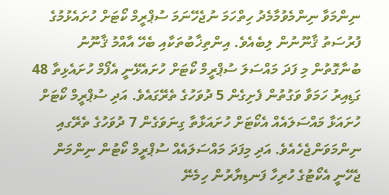ނިންމަވާ ނިންމެވުމާމެދު ހިތްހަމަ ނުޖެހޭނަމަ ސުޕްރީމް ކޯޓަށް ހުށައެޅުމުގެ ފުރުސަތު ޤާނޫނުން ލިބެއެވެ. އިންތިޚާބުތަކާއި ބެހޭ އާއްމު ޤާނޫނު ބުނާގޮތުން މި ފަދަ މައްސަލަ ސުޕްރީމް ކޯޓަށް ހުށައެޅޭނީ އެފޯމް ހުށައެޅިތާ 48 ގަޑިއިރު ހަމަވާ ވަގުތުން ފެށިގެން 5 ދުވަހުގެ ތެރޭގައެވެ. އަދި ސުޕްރީމް ކޯޓަށް ހުށައަޅާ މައްސަލައެއް އެކޯޓަށް ހުށައަޅާތާ ގިނަވަގެން 7 ދުވަހުގެ ތެރޭގއި ނިންމަވަންޖެހެއެވެ. އަދި މިފަދަ މައްސަލައެއް ސުޕްރީމް ކޯޓުން ނިންމަން ޖެހޭނީ އެކޯޓުގެ ހުރިހާ ފަނޑިޔާރުން ހިމެނޭ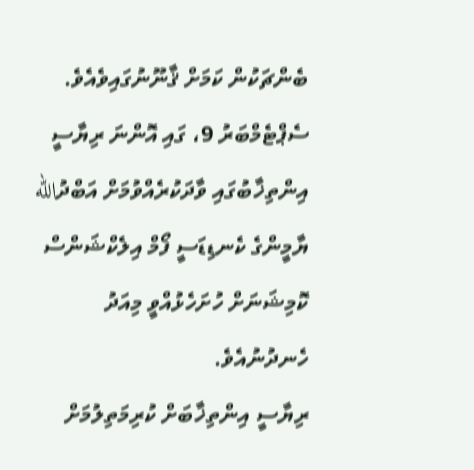ބެންޗަކުން ކަމަށް ޤާނޫނުގައިވެއެވެ.
ސެޕްޓެމްބަރު 9، ގައި އޮންނަ ރިޔާސީ އިންތިޚާބުގައި ވާދަކުރެއްވުމަށް އަބްދުالله ޔާމީންގެ ކެނޑިޑަސީ ފޯމް އިލެކްޝަންސް ކޮމިޝަނަށް ހުށަހެޅުއްވީ މިއަދު ހެނދުނުއެވެ.
ރިޔާސީ އިންތިޚާބަށް ކުރިމަތިލުމަށް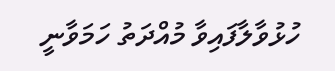ހުޅުވާލާފައިވާ މުއްދަތު ހަމަވާނީ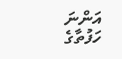އަންނަ ހަފުތާގެ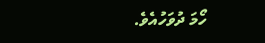ހޯމަ ދުވަހުއެވެ.